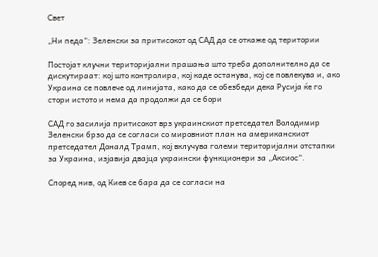Свет

„Ни педа“: Зеленски за притисокот од САД да се откаже од територии

Постојат клучни територијални прашања што треба дополнително да се дискутираат: кој што контролира, кој каде останува, кој се повлекува и, ако Украина се повлече од линијата, како да се обезбеди дека Русија ќе го стори истото и нема да продолжи да се бори

САД го засилија притисокот врз украинскиот претседател Володимир Зеленски брзо да се согласи со мировниот план на американскиот претседател Доналд Трамп, кој вклучува големи територијални отстапки за Украина, изјавија двајца украински функционери за „Аксиос“.

Според нив, од Киев се бара да се согласи на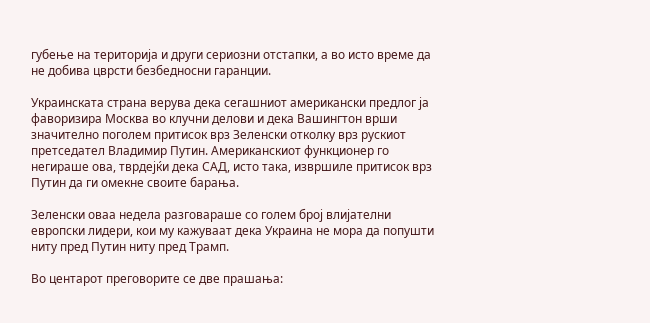губење на територија и други сериозни отстапки, а во исто време да не добива цврсти безбедносни гаранции.

Украинската страна верува дека сегашниот американски предлог ја фаворизира Москва во клучни делови и дека Вашингтон врши значително поголем притисок врз Зеленски отколку врз рускиот претседател Владимир Путин. Американскиот функционер го негираше ова, тврдејќи дека САД, исто така, извршиле притисок врз Путин да ги омекне своите барања.

Зеленски оваа недела разговараше со голем број влијателни европски лидери, кои му кажуваат дека Украина не мора да попушти ниту пред Путин ниту пред Трамп.

Во центарот преговорите се две прашања: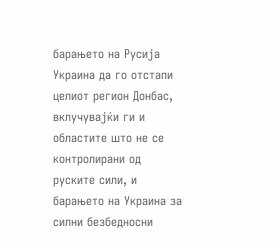барањето на Русија Украина да го отстапи целиот регион Донбас, вклучувајќи ги и областите што не се контролирани од руските сили, и барањето на Украина за силни безбедносни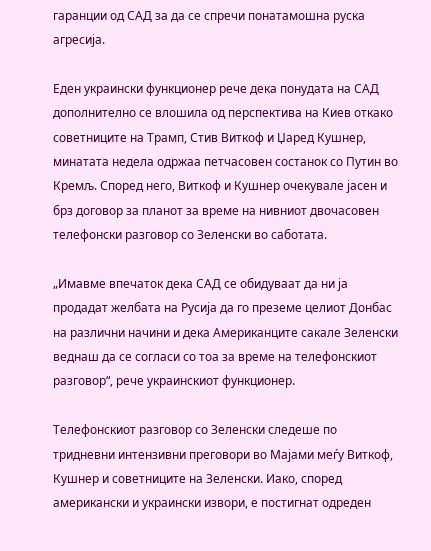гаранции од САД за да се спречи понатамошна руска агресија.

Еден украински функционер рече дека понудата на САД дополнително се влошила од перспектива на Киев откако советниците на Трамп, Стив Виткоф и Џаред Кушнер, минатата недела одржаа петчасовен состанок со Путин во Кремљ. Според него, Виткоф и Кушнер очекувале јасен и брз договор за планот за време на нивниот двочасовен телефонски разговор со Зеленски во саботата.

„Имавме впечаток дека САД се обидуваат да ни ја продадат желбата на Русија да го преземе целиот Донбас на различни начини и дека Американците сакале Зеленски веднаш да се согласи со тоа за време на телефонскиот разговор“, рече украинскиот функционер.

Телефонскиот разговор со Зеленски следеше по тридневни интензивни преговори во Мајами меѓу Виткоф, Кушнер и советниците на Зеленски. Иако, според американски и украински извори, е постигнат одреден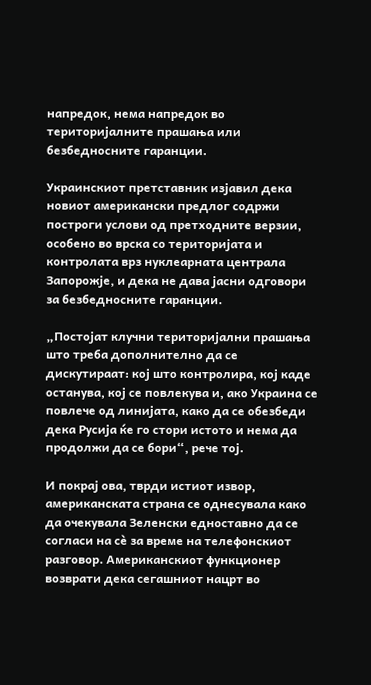напредок, нема напредок во територијалните прашања или безбедносните гаранции.

Украинскиот претставник изјавил дека новиот американски предлог содржи построги услови од претходните верзии, особено во врска со територијата и контролата врз нуклеарната централа Запорожје, и дека не дава јасни одговори за безбедносните гаранции.

„Постојат клучни територијални прашања што треба дополнително да се дискутираат: кој што контролира, кој каде останува, кој се повлекува и, ако Украина се повлече од линијата, како да се обезбеди дека Русија ќе го стори истото и нема да продолжи да се бори“, рече тој.

И покрај ова, тврди истиот извор, американската страна се однесувала како да очекувала Зеленски едноставно да се согласи на сè за време на телефонскиот разговор. Американскиот функционер возврати дека сегашниот нацрт во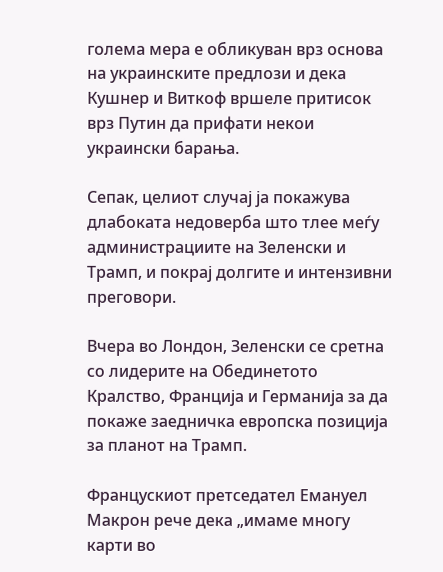голема мера е обликуван врз основа на украинските предлози и дека Кушнер и Виткоф вршеле притисок врз Путин да прифати некои украински барања.

Сепак, целиот случај ја покажува длабоката недоверба што тлее меѓу администрациите на Зеленски и Трамп, и покрај долгите и интензивни преговори.

Вчера во Лондон, Зеленски се сретна со лидерите на Обединетото Кралство, Франција и Германија за да покаже заедничка европска позиција за планот на Трамп.

Францускиот претседател Емануел Макрон рече дека „имаме многу карти во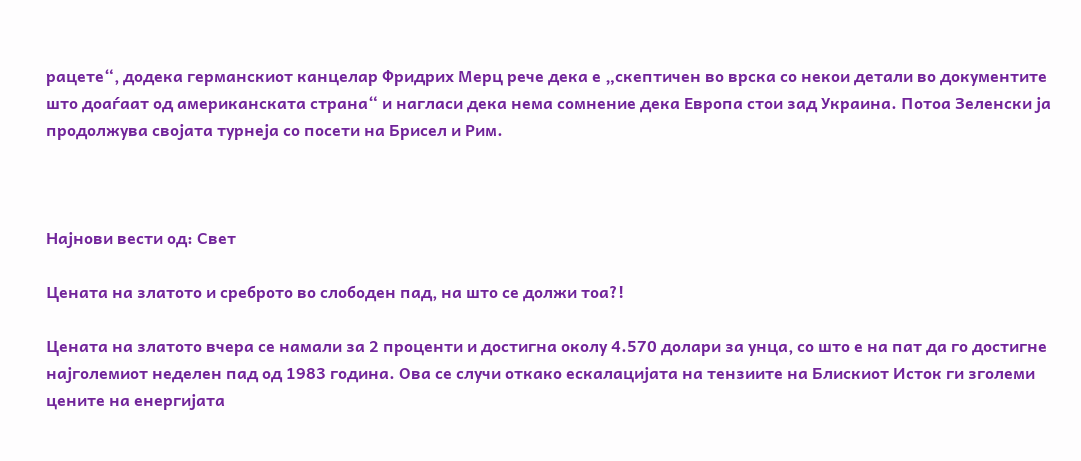рацете“, додека германскиот канцелар Фридрих Мерц рече дека е „скептичен во врска со некои детали во документите што доаѓаат од американската страна“ и нагласи дека нема сомнение дека Европа стои зад Украина. Потоа Зеленски ја продолжува својата турнеја со посети на Брисел и Рим.



Најнови вести од: Свет

Цената на златото и среброто во слободен пад, на што се должи тоа?!

Цената на златото вчера се намали за 2 проценти и достигна околу 4.570 долари за унца, со што е на пат да го достигне најголемиот неделен пад од 1983 година. Ова се случи откако ескалацијата на тензиите на Блискиот Исток ги зголеми цените на енергијата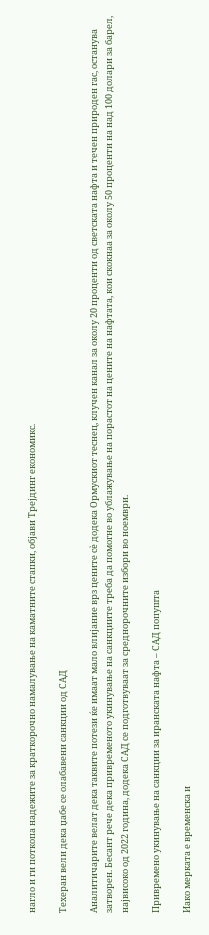нагло и ги поткопа надежите за краткорочно намалување на каматните стапки, објави Трејдинг економикс.

Техеран вели дека џабе се олабавени санкции од САД

Аналитичарите велат дека таквите потези ќе имаат мало влијание врз цените сè додека Ормускиот теснец, клучен канал за околу 20 проценти од светската нафта и течен природен гас, останува затворен. Бесант рече дека привременото укинување на санкциите треба да помогне во ублажување на порастот на цените на нафтата, кои скокнаа за околу 50 проценти на над 100 долари за барел, највисоко од 2022 година, додека САД се подготвуваат за среднорочните избори во ноември.

Привремено укинување на санкции за иранската нафта – САД попушта

Иако мерката е временска и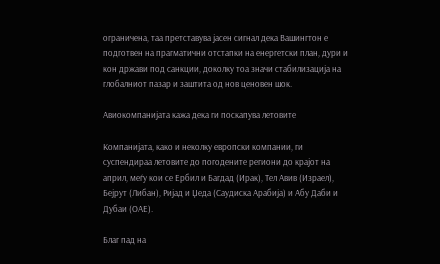ограничена, таа претставува јасен сигнал дека Вашингтон е подготвен на прагматични отстапки на енергетски план, дури и кон држави под санкции, доколку тоа значи стабилизација на глобалниот пазар и заштита од нов ценовен шок.

Авиокомпанијата кажа дека ги поскапува летовите

Компанијата, како и неколку европски компании, ги суспендираа летовите до погодените региони до крајот на април, меѓу кои се Ербил и Багдад (Ирак), Тел Авив (Израел), Бејрут (Либан), Ријад и Џеда (Саудиска Арабија) и Абу Даби и Дубаи (ОАЕ).

Благ пад на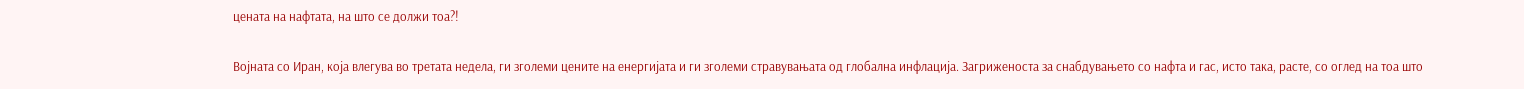ценaта на нафтата, на што се должи тоа?!

Војната со Иран, која влегува во третата недела, ги зголеми цените на енергијата и ги зголеми стравувањата од глобална инфлација. Загриженоста за снабдувањето со нафта и гас, исто така, расте, со оглед на тоа што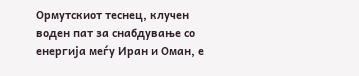Ормутскиот теснец, клучен воден пат за снабдување со енергија меѓу Иран и Оман, е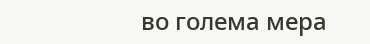во голема мера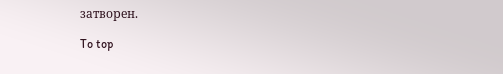затворен.

To top